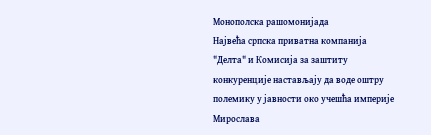Монополска рашомонијада
Највећа српска приватна компанија "Делта" и Комисија за заштиту конкуренције настављају да воде оштру полемику у јавности око учешћа империје Мирослава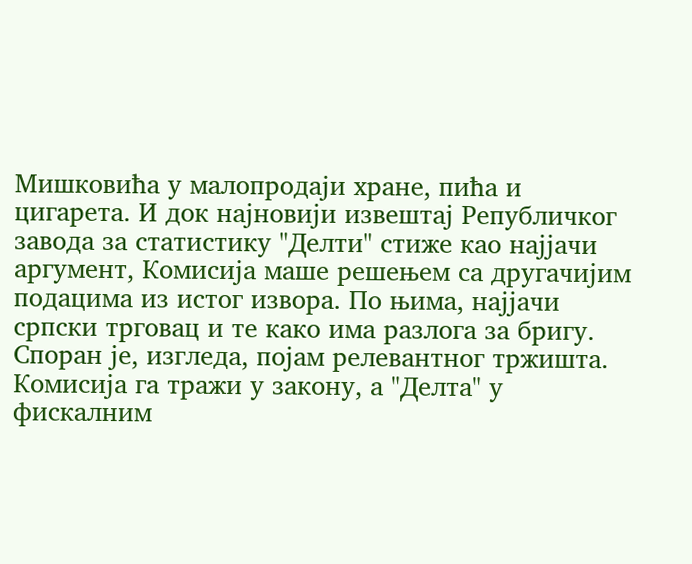Мишковића у малопродаји хране, пића и цигарета. И док најновији извештај Републичког завода за статистику "Делти" стиже као најјачи аргумент, Комисија маше решењем са другачијим подацима из истог извора. По њима, најјачи српски трговац и те како има разлога за бригу. Споран је, изгледа, појам релевантног тржишта. Комисија га тражи у закону, а "Делта" у фискалним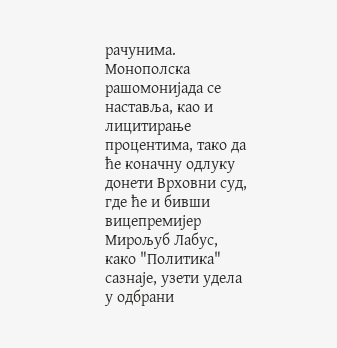рачунима. Монополска рашомонијада се наставља, као и лицитирање процентима, тако да ће коначну одлуку донети Врховни суд, где ће и бивши вицепремијер Мирољуб Лабус, како "Политика" сазнаје, узети удела у одбрани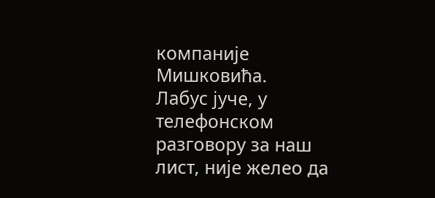компаније Мишковића.
Лабус јуче, у телефонском разговору за наш лист, није желео да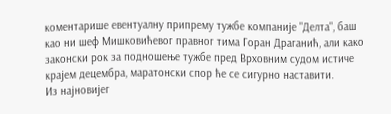коментарише евентуалну припрему тужбе компаније "Делта", баш као ни шеф Мишковићевог правног тима Горан Драганић, али како законски рок за подношење тужбе пред Врховним судом истиче крајем децембра, маратонски спор ће се сигурно наставити.
Из најновијег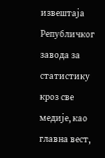извештаја Републичког завода за статистику кроз све медије, као главна вест,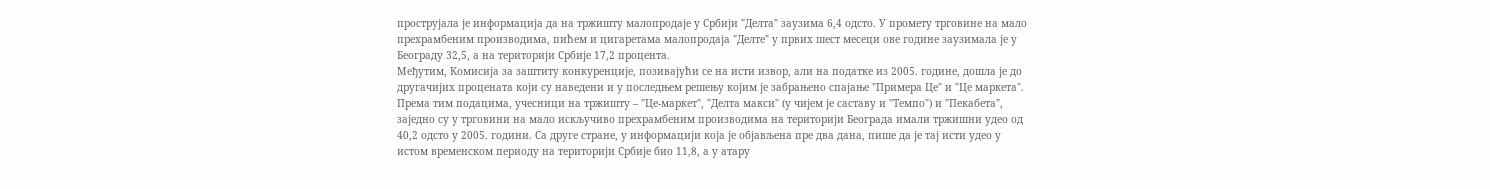прострујала је информација да на тржишту малопродаје у Србији "Делта" заузима 6,4 одсто. У промету трговине на мало прехрамбеним производима, пићем и цигаретама малопродаја "Делте" у првих шест месеци ове године заузимала је у Београду 32,5, а на територији Србије 17,2 процента.
Међутим, Комисија за заштиту конкуренције, позивајући се на исти извор, али на податке из 2005. године, дошла је до другачијих процената који су наведени и у последњем решењу којим је забрањено спајање "Примера Це" и "Це маркета".
Према тим подацима, учесници на тржишту – "Це-маркет", "Делта макси" (у чијем је саставу и "Темпо") и "Пекабета", заједно су у трговини на мало искључиво прехрамбеним производима на територији Београда имали тржишни удео од 40,2 одсто у 2005. години. Са друге стране, у информацији која је објављена пре два дана, пише да је тај исти удео у истом временском периоду на територији Србије био 11,8, а у атару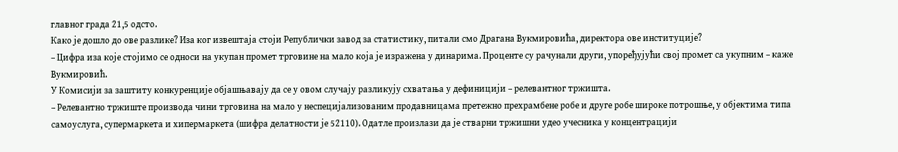главног града 21,5 одсто.
Како је дошло до ове разлике? Иза ког извештаја стоји Републички завод за статистику, питали смо Драгана Вукмировића, директора ове институције?
– Цифра иза које стојимо се односи на укупан промет трговине на мало која је изражена у динарима. Проценте су рачунали други, упоређујући свој промет са укупним – каже Вукмировић.
У Комисији за заштиту конкуренције објашњавају да се у овом случају разликују схватања у дефиницији – релевантног тржишта.
– Релевантно тржиште производа чини трговина на мало у неспецијализованим продавницама претежно прехрамбене робе и друге робе широке потрошње, у објектима типа самоуслуга, супермаркета и хипермаркета (шифра делатности је 52110). Одатле произлази да је стварни тржишни удео учесника у концентрацији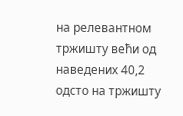на релевантном тржишту већи од наведених 40,2 одсто на тржишту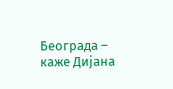Београда – каже Дијана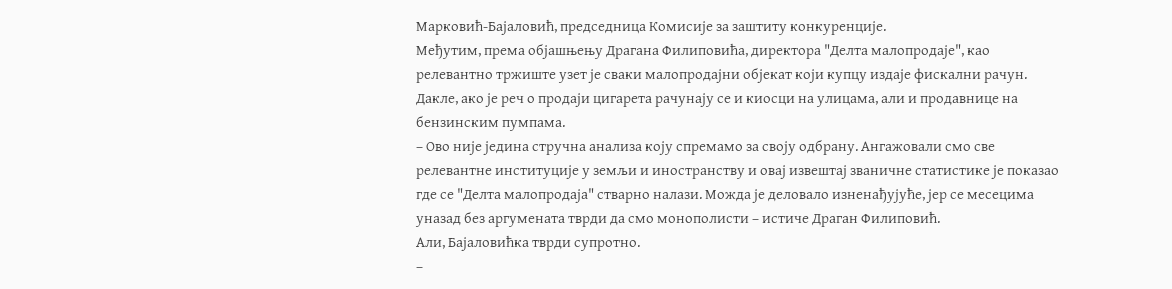Марковић-Бајаловић, председница Комисије за заштиту конкуренције.
Међутим, према објашњењу Драгана Филиповића, директора "Делта малопродаје", као релевантно тржиште узет је сваки малопродајни објекат који купцу издаје фискални рачун. Дакле, ако је реч о продаји цигарета рачунају се и киосци на улицама, али и продавнице на бензинским пумпама.
– Ово није једина стручна анализа коју спремамо за своју одбрану. Ангажовали смо све релевантне институције у земљи и иностранству и овај извештај званичне статистике је показао где се "Делта малопродаја" стварно налази. Можда је деловало изненађујуће, јер се месецима уназад без аргумената тврди да смо монополисти – истиче Драган Филиповић.
Али, Бајаловићка тврди супротно.
–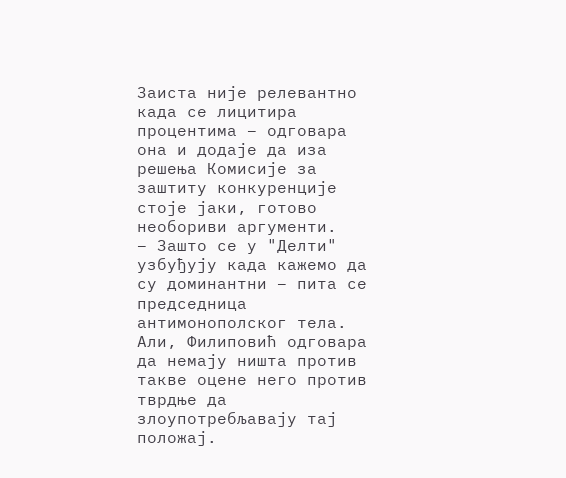Заиста није релевантно када се лицитира процентима – одговара она и додаје да иза решења Комисије за заштиту конкуренције стоје јаки, готово необориви аргументи.
– Зашто се у "Делти" узбуђују када кажемо да су доминантни – пита се председница антимонополског тела.
Али, Филиповић одговара да немају ништа против такве оцене него против тврдње да злоупотребљавају тај положај.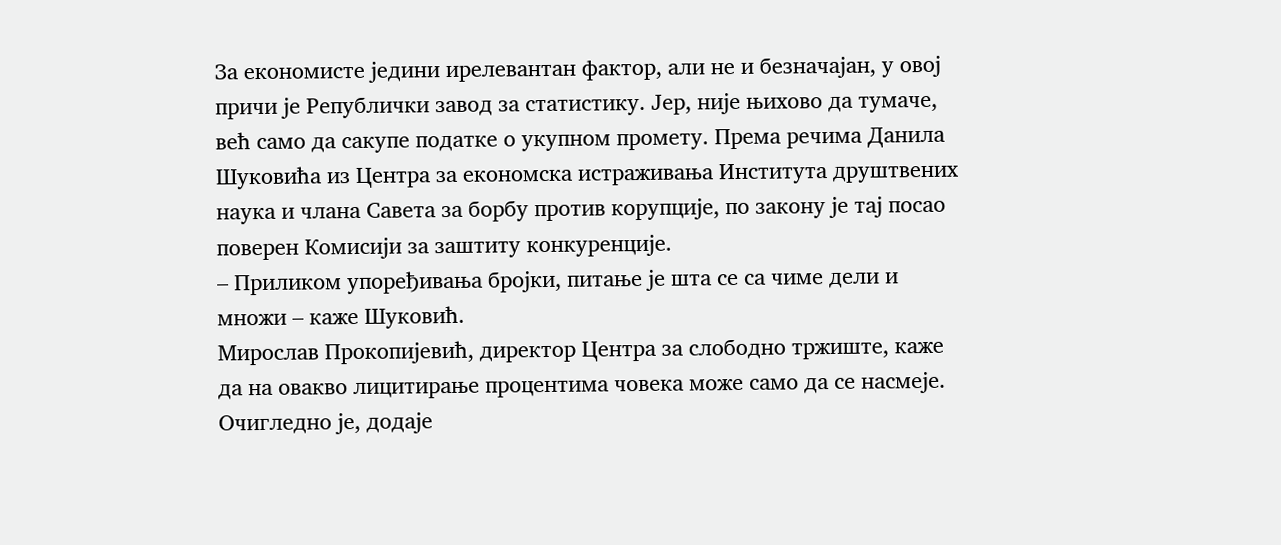За економисте једини ирелевантан фактор, али не и безначајан, у овој причи је Републички завод за статистику. Јер, није њихово да тумаче, већ само да сакупе податке о укупном промету. Према речима Данила Шуковића из Центра за економска истраживања Института друштвених наука и члана Савета за борбу против корупције, по закону је тај посао поверен Комисији за заштиту конкуренције.
– Приликом упоређивања бројки, питање је шта се са чиме дели и множи – каже Шуковић.
Мирослав Прокопијевић, директор Центра за слободно тржиште, каже да на овакво лицитирање процентима човека може само да се насмеје. Очигледно је, додаје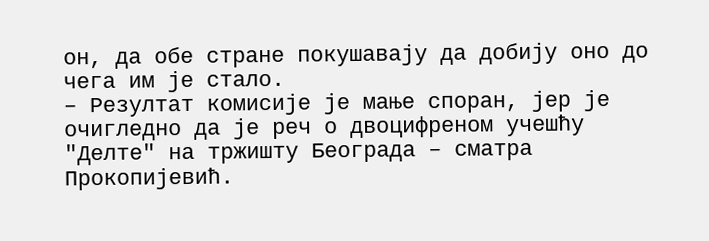он, да обе стране покушавају да добију оно до чега им је стало.
– Резултат комисије је мање споран, јер је очигледно да је реч о двоцифреном учешћу "Делте" на тржишту Београда – сматра Прокопијевић.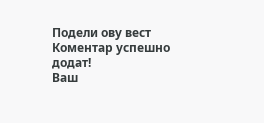Подели ову вест
Комeнтар успeшно додат!
Ваш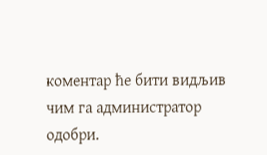комeнтар ћe бити видљив чим га администратор одобри.